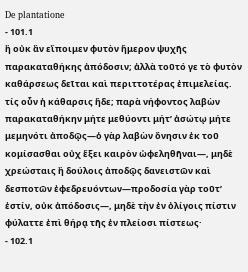De plantatione
- 101.1
ἢ οὐκ ἂν εἴποιμεν φυτὸν ἥμερον ψυχῆς παρακαταθήκης ἀπόδοσιν; ἀλλὰ τοῦτό γε τὸ φυτὸν καθάρσεως δεῖται καὶ περιττοτέρας ἐπιμελείας. τίς οὖν ἡ κάθαρσις ἥδε; παρὰ νήφοντος λαβὼν παρακαταθήκην μήτε μεθύοντι μήτ’ ἀσώτῳ μήτε μεμηνότι ἀποδῷς—ὁ γὰρ λαβὼν ὄνησιν ἐκ τοῦ κομίσασθαι οὐχ ἕξει καιρὸν ὠφεληθῆναι—, μηδὲ χρεώσταις ἢ δούλοις ἀποδῷς δανειστῶν καὶ δεσποτῶν ἐφεδρευόντων—προδοσία γὰρ τοῦτ’ ἐστίν, οὐκ ἀπόδοσις—, μηδὲ τὴν ἐν ὀλίγοις πίστιν φύλαττε ἐπὶ θήρᾳ τῆς ἐν πλείοσι πίστεως·
- 102.1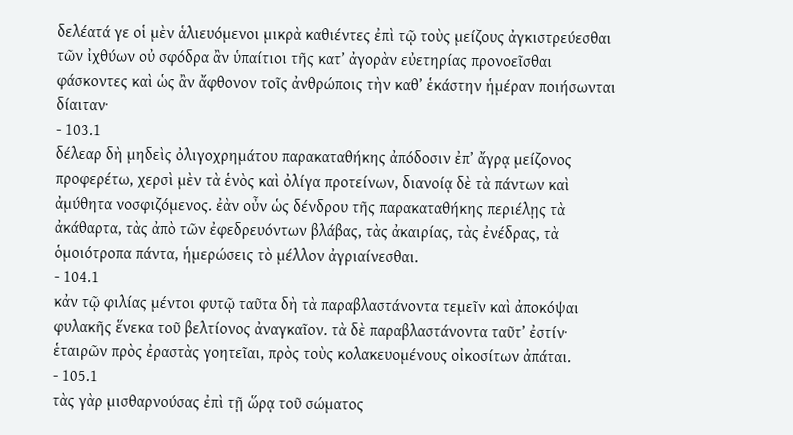δελέατά γε οἱ μὲν ἁλιευόμενοι μικρὰ καθιέντες ἐπὶ τῷ τοὺς μείζους ἀγκιστρεύεσθαι τῶν ἰχθύων οὐ σφόδρα ἂν ὑπαίτιοι τῆς κατ’ ἀγορὰν εὐετηρίας προνοεῖσθαι φάσκοντες καὶ ὡς ἂν ἄφθονον τοῖς ἀνθρώποις τὴν καθ’ ἑκάστην ἡμέραν ποιήσωνται δίαιταν·
- 103.1
δέλεαρ δὴ μηδεὶς ὀλιγοχρημάτου παρακαταθήκης ἀπόδοσιν ἐπ’ ἄγρᾳ μείζονος προφερέτω, χερσὶ μὲν τὰ ἑνὸς καὶ ὀλίγα προτείνων, διανοίᾳ δὲ τὰ πάντων καὶ ἀμύθητα νοσφιζόμενος. ἐὰν οὖν ὡς δένδρου τῆς παρακαταθήκης περιέλῃς τὰ ἀκάθαρτα, τὰς ἀπὸ τῶν ἐφεδρευόντων βλάβας, τὰς ἀκαιρίας, τὰς ἐνέδρας, τὰ ὁμοιότροπα πάντα, ἡμερώσεις τὸ μέλλον ἀγριαίνεσθαι.
- 104.1
κἀν τῷ φιλίας μέντοι φυτῷ ταῦτα δὴ τὰ παραβλαστάνοντα τεμεῖν καὶ ἀποκόψαι φυλακῆς ἕνεκα τοῦ βελτίονος ἀναγκαῖον. τὰ δὲ παραβλαστάνοντα ταῦτ’ ἐστίν· ἑταιρῶν πρὸς ἐραστὰς γοητεῖαι, πρὸς τοὺς κολακευομένους οἰκοσίτων ἀπάται.
- 105.1
τὰς γὰρ μισθαρνούσας ἐπὶ τῇ ὥρᾳ τοῦ σώματος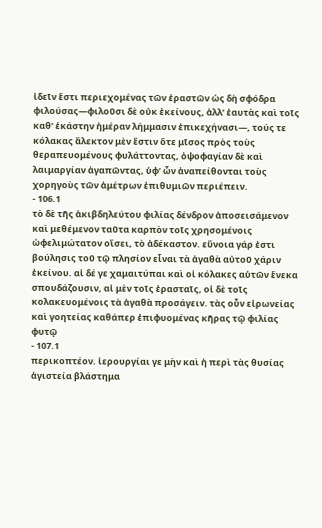ἰδεῖν ἔστι περιεχομένας τῶν ἐραστῶν ὡς δὴ σφόδρα φιλούσας—φιλοῦσι δὲ οὐκ ἐκείνους, ἀλλ’ ἑαυτὰς καὶ τοῖς καθ’ ἑκάστην ἡμέραν λήμμασιν ἐπικεχήνασι—, τούς τε κόλακας ἄλεκτον μὲν ἔστιν ὅτε μῖσος πρὸς τοὺς θεραπευομένους φυλάττοντας, ὀψοφαγίαν δὲ καὶ λαιμαργίαν ἀγαπῶντας, ὑφ’ ὧν ἀναπείθονται τοὺς χορηγοὺς τῶν ἀμέτρων ἐπιθυμιῶν περιέπειν.
- 106.1
τὸ δὲ τῆς ἀκιβδηλεύτου φιλίας δένδρον ἀποσεισάμενον καὶ μεθέμενον ταῦτα καρπὸν τοῖς χρησομένοις ὠφελιμώτατον οἴσει, τὸ ἀδέκαστον. εὔνοια γάρ ἐστι βούλησις τοῦ τῷ πλησίον εἶναι τὰ ἀγαθὰ αὐτοῦ χάριν ἐκείνου. αἱ δέ γε χαμαιτύπαι καὶ οἱ κόλακες αὑτῶν ἕνεκα σπουδάζουσιν, αἱ μὲν τοῖς ἐρασταῖς, οἱ δὲ τοῖς κολακευομένοις τὰ ἀγαθὰ προσάγειν. τὰς οὖν εἰρωνείας καὶ γοητείας καθάπερ ἐπιφυομένας κῆρας τῷ φιλίας φυτῷ
- 107.1
περικοπτέον. ἱερουργίαι γε μὴν καὶ ἡ περὶ τὰς θυσίας ἁγιστεία βλάστημα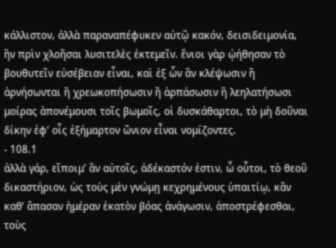κάλλιστον, ἀλλὰ παραναπέφυκεν αὐτῷ κακόν, δεισιδειμονία, ἣν πρὶν χλοῆσαι λυσιτελὲς ἐκτεμεῖν. ἔνιοι γὰρ ᾠήθησαν τὸ βουθυτεῖν εὐσέβειαν εἶναι, καὶ ἐξ ὧν ἂν κλέψωσιν ἢ ἀρνήσωνται ἢ χρεωκοπήσωσιν ἢ ἁρπάσωσιν ἢ λεηλατήσωσι μοίρας ἀπονέμουσι τοῖς βωμοῖς, οἱ δυσκάθαρτοι, τὸ μὴ δοῦναι δίκην ἐφ’ οἷς ἐξήμαρτον ὤνιον εἶναι νομίζοντες.
- 108.1
ἀλλὰ γάρ, εἴποιμ’ ἂν αὐτοῖς, ἀδέκαστόν ἐστιν, ὦ οὗτοι, τὸ θεοῦ δικαστήριον, ὡς τοὺς μὲν γνώμῃ κεχρημένους ὑπαιτίῳ, κἂν καθ’ ἅπασαν ἡμέραν ἑκατὸν βόας ἀνάγωσιν, ἀποστρέφεσθαι, τοὺς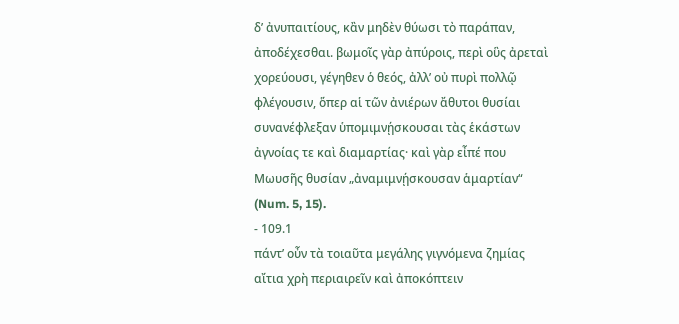δ’ ἀνυπαιτίους, κἂν μηδὲν θύωσι τὸ παράπαν, ἀποδέχεσθαι. βωμοῖς γὰρ ἀπύροις, περὶ οὓς ἀρεταὶ χορεύουσι, γέγηθεν ὁ θεός, ἀλλ’ οὐ πυρὶ πολλῷ φλέγουσιν, ὅπερ αἱ τῶν ἀνιέρων ἄθυτοι θυσίαι συνανέφλεξαν ὑπομιμνῄσκουσαι τὰς ἑκάστων ἀγνοίας τε καὶ διαμαρτίας· καὶ γὰρ εἶπέ που Μωυσῆς θυσίαν „ἀναμιμνῄσκουσαν ἁμαρτίαν“ (Num. 5, 15).
- 109.1
πάντ’ οὖν τὰ τοιαῦτα μεγάλης γιγνόμενα ζημίας αἴτια χρὴ περιαιρεῖν καὶ ἀποκόπτειν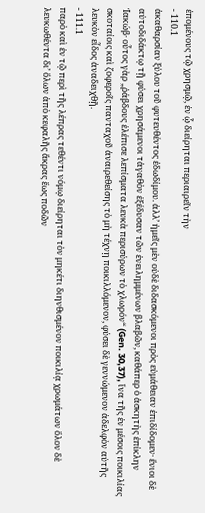ἑπομένους τῷ χρησμῷ, ἐν ᾧ διείρηται περιαιρεῖν τὴν
- 110.1
ἀκαθαρσίαν ξύλου τοῦ φυτευθέντος ἐδωδίμου. ἀλλ’ ἡμεῖς μὲν οὐδὲ διδασκόμενοι πρὸς εὐμάθειαν ἐπιδίδομεν· ἔνιοι δὲ αὐτοδιδάκτῳ τῇ φύσει χρησάμενοι τἀγαθὸν ἐξέδυσαν τῶν ἐνειλημμένων βλαβῶν, καθάπερ ὁ ἀσκητὴς ἐπίκλην Ἰακώβ· οὗτος γὰρ „ῥάβδους ἐλέπισε λεπίσματα λευκὰ περισύρων τὸ χλωρόν“ (Gen. 30,37), ἵνα τῆς ἐν μέσοις ποικιλίας σκοταίοις καὶ ζοφεροῖς πανταχοῦ ἀναιρεθείσης τὸ μὴ τέχνῃ ποικιλλόμενον, φύσει δὲ γεννώμενον ἀδελφὸν αὐτῆς λευκὸν εἶδος ἀναδειχθῇ.
- 111.1
παρὸ καὶ ἐν τῷ περὶ τῆς λέπρας τεθέντι νόμῳ διείρηται τὸν μηκέτι διηνθισμένον ποικιλίᾳ χρωμάτων ὅλον δὲ λευκωθέντα δι’ ὅλων ἀπὸ κεφαλῆς ἄκρας ἕως ποδῶν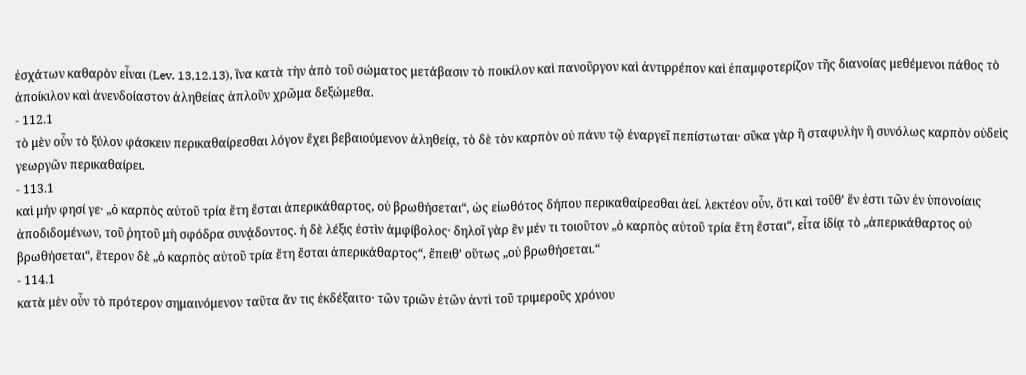ἐσχάτων καθαρὸν εἶναι (Lev. 13,12.13), ἵνα κατὰ τὴν ἀπὸ τοῦ σώματος μετάβασιν τὸ ποικίλον καὶ πανοῦργον καὶ ἀντιρρέπον καὶ ἐπαμφοτερίζον τῆς διανοίας μεθέμενοι πάθος τὸ ἀποίκιλον καὶ ἀνενδοίαστον ἀληθείας ἁπλοῦν χρῶμα δεξώμεθα.
- 112.1
τὸ μὲν οὖν τὸ ξύλον φάσκειν περικαθαίρεσθαι λόγον ἔχει βεβαιούμενον ἀληθείᾳ, τὸ δὲ τὸν καρπὸν οὐ πάνυ τῷ ἐναργεῖ πεπίστωται· σῦκα γὰρ ἢ σταφυλὴν ἢ συνόλως καρπὸν οὐδεὶς γεωργῶν περικαθαίρει.
- 113.1
καὶ μήν φησί γε· „ὁ καρπὸς αὐτοῦ τρία ἔτη ἔσται ἀπερικάθαρτος, οὐ βρωθήσεται“, ὡς εἰωθότος δήπου περικαθαίρεσθαι ἀεί. λεκτέον οὖν, ὅτι καὶ τοῦθ’ ἕν ἐστι τῶν ἐν ὑπονοίαις ἀποδιδομένων, τοῦ ῥητοῦ μὴ σφόδρα συνᾴδοντος. ἡ δὲ λέξις ἐστὶν ἀμφίβολος· δηλοῖ γὰρ ἓν μέν τι τοιοῦτον „ὁ καρπὸς αὐτοῦ τρία ἔτη ἔσται“, εἶτα ἰδίᾳ τὸ „ἀπερικάθαρτος οὐ βρωθήσεται“, ἕτερον δὲ „ὁ καρπὸς αὐτοῦ τρία ἔτη ἔσται ἀπερικάθαρτος“, ἔπειθ’ οὕτως „οὐ βρωθήσεται.“
- 114.1
κατὰ μὲν οὖν τὸ πρότερον σημαινόμενον ταῦτα ἄν τις ἐκδέξαιτο· τῶν τριῶν ἐτῶν ἀντὶ τοῦ τριμεροῦς χρόνου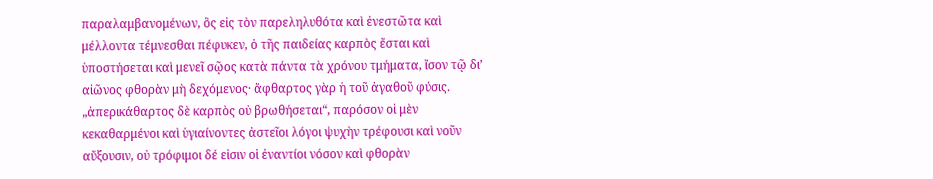παραλαμβανομένων, ὃς εἰς τὸν παρεληλυθότα καὶ ἐνεστῶτα καὶ μέλλοντα τέμνεσθαι πέφυκεν, ὁ τῆς παιδείας καρπὸς ἔσται καὶ ὑποστήσεται καὶ μενεῖ σῷος κατὰ πάντα τὰ χρόνου τμήματα, ἴσον τῷ δι’ αἰῶνος φθορὰν μὴ δεχόμενος· ἄφθαρτος γὰρ ἡ τοῦ ἀγαθοῦ φύσις. „ἀπερικάθαρτος δὲ καρπὸς οὐ βρωθήσεται“, παρόσον οἱ μὲν κεκαθαρμένοι καὶ ὑγιαίνοντες ἀστεῖοι λόγοι ψυχὴν τρέφουσι καὶ νοῦν αὔξουσιν, οὐ τρόφιμοι δέ εἰσιν οἱ ἐναντίοι νόσον καὶ φθορὰν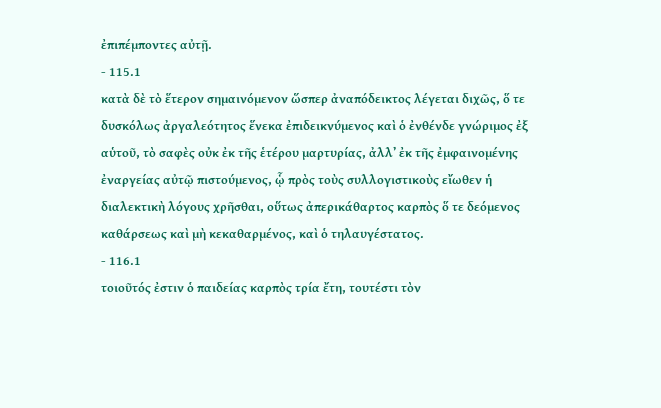ἐπιπέμποντες αὐτῇ.
- 115.1
κατὰ δὲ τὸ ἕτερον σημαινόμενον ὥσπερ ἀναπόδεικτος λέγεται διχῶς, ὅ τε δυσκόλως ἀργαλεότητος ἕνεκα ἐπιδεικνύμενος καὶ ὁ ἐνθένδε γνώριμος ἐξ αὑτοῦ, τὸ σαφὲς οὐκ ἐκ τῆς ἑτέρου μαρτυρίας, ἀλλ’ ἐκ τῆς ἐμφαινομένης ἐναργείας αὐτῷ πιστούμενος, ᾧ πρὸς τοὺς συλλογιστικοὺς εἴωθεν ἡ διαλεκτικὴ λόγους χρῆσθαι, οὕτως ἀπερικάθαρτος καρπὸς ὅ τε δεόμενος καθάρσεως καὶ μὴ κεκαθαρμένος, καὶ ὁ τηλαυγέστατος.
- 116.1
τοιοῦτός ἐστιν ὁ παιδείας καρπὸς τρία ἔτη, τουτέστι τὸν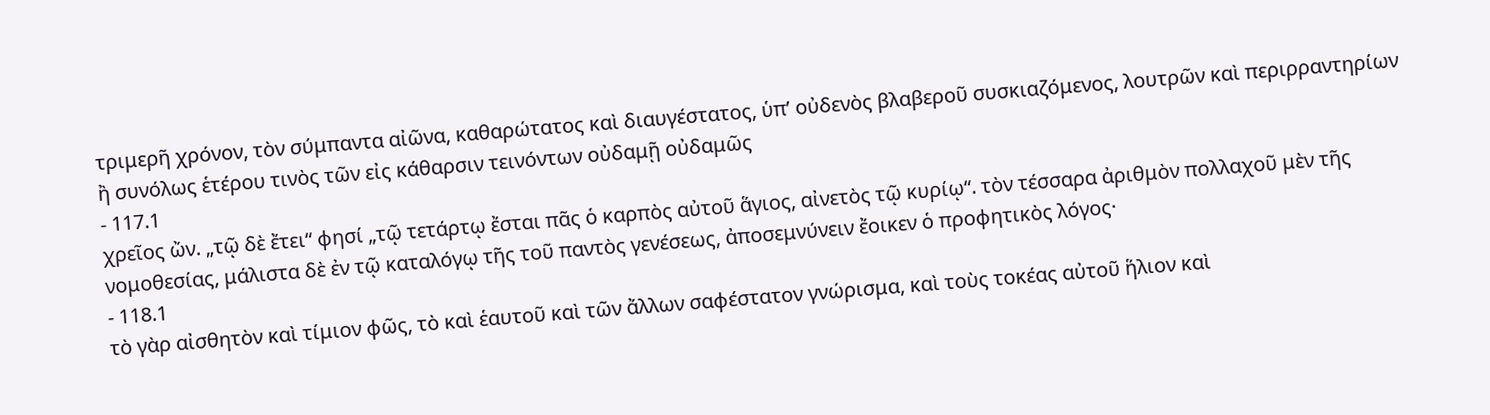τριμερῆ χρόνον, τὸν σύμπαντα αἰῶνα, καθαρώτατος καὶ διαυγέστατος, ὑπ’ οὐδενὸς βλαβεροῦ συσκιαζόμενος, λουτρῶν καὶ περιρραντηρίων ἢ συνόλως ἑτέρου τινὸς τῶν εἰς κάθαρσιν τεινόντων οὐδαμῇ οὐδαμῶς
- 117.1
χρεῖος ὤν. „τῷ δὲ ἔτει“ φησί „τῷ τετάρτῳ ἔσται πᾶς ὁ καρπὸς αὐτοῦ ἅγιος, αἰνετὸς τῷ κυρίῳ“. τὸν τέσσαρα ἀριθμὸν πολλαχοῦ μὲν τῆς νομοθεσίας, μάλιστα δὲ ἐν τῷ καταλόγῳ τῆς τοῦ παντὸς γενέσεως, ἀποσεμνύνειν ἔοικεν ὁ προφητικὸς λόγος·
- 118.1
τὸ γὰρ αἰσθητὸν καὶ τίμιον φῶς, τὸ καὶ ἑαυτοῦ καὶ τῶν ἄλλων σαφέστατον γνώρισμα, καὶ τοὺς τοκέας αὐτοῦ ἥλιον καὶ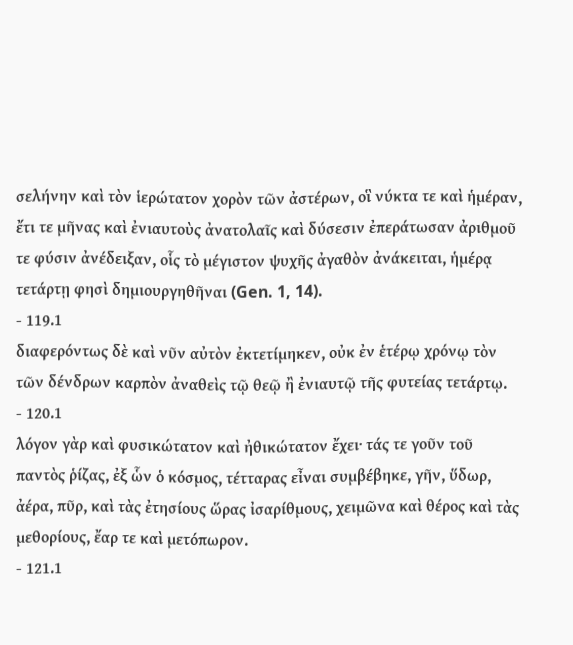σελήνην καὶ τὸν ἱερώτατον χορὸν τῶν ἀστέρων, οἳ νύκτα τε καὶ ἡμέραν, ἔτι τε μῆνας καὶ ἐνιαυτοὺς ἀνατολαῖς καὶ δύσεσιν ἐπεράτωσαν ἀριθμοῦ τε φύσιν ἀνέδειξαν, οἷς τὸ μέγιστον ψυχῆς ἀγαθὸν ἀνάκειται, ἡμέρᾳ τετάρτῃ φησὶ δημιουργηθῆναι (Gen. 1, 14).
- 119.1
διαφερόντως δὲ καὶ νῦν αὐτὸν ἐκτετίμηκεν, οὐκ ἐν ἑτέρῳ χρόνῳ τὸν τῶν δένδρων καρπὸν ἀναθεὶς τῷ θεῷ ἢ ἐνιαυτῷ τῆς φυτείας τετάρτῳ.
- 120.1
λόγον γὰρ καὶ φυσικώτατον καὶ ἠθικώτατον ἔχει· τάς τε γοῦν τοῦ παντὸς ῥίζας, ἐξ ὧν ὁ κόσμος, τέτταρας εἶναι συμβέβηκε, γῆν, ὕδωρ, ἀέρα, πῦρ, καὶ τὰς ἐτησίους ὥρας ἰσαρίθμους, χειμῶνα καὶ θέρος καὶ τὰς μεθορίους, ἔαρ τε καὶ μετόπωρον.
- 121.1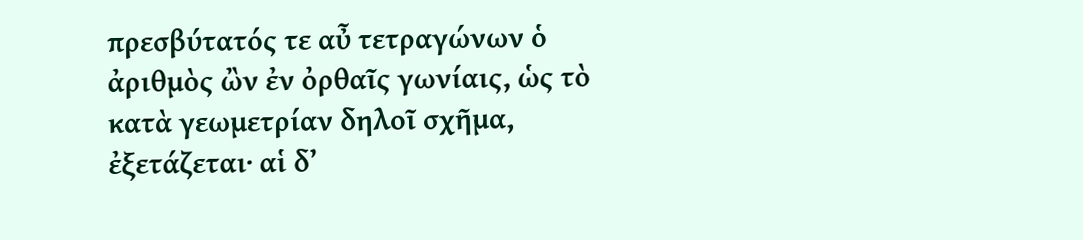πρεσβύτατός τε αὖ τετραγώνων ὁ ἀριθμὸς ὢν ἐν ὀρθαῖς γωνίαις, ὡς τὸ κατὰ γεωμετρίαν δηλοῖ σχῆμα, ἐξετάζεται· αἱ δ’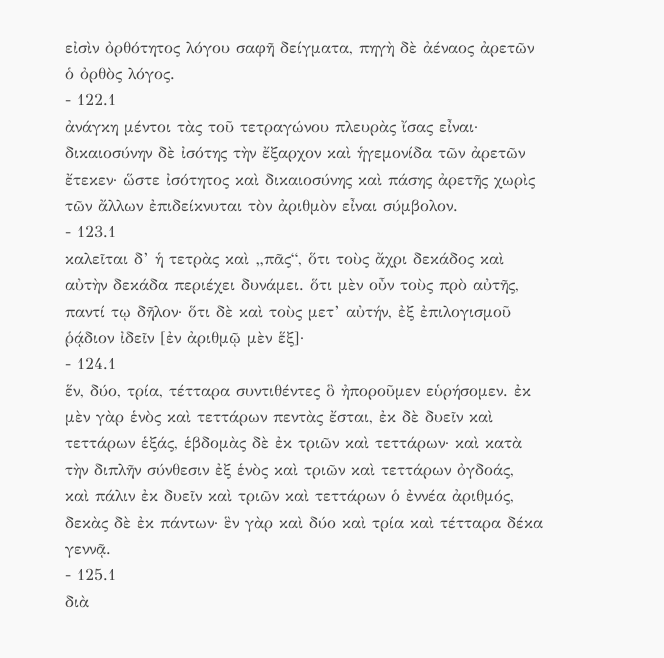εἰσὶν ὀρθότητος λόγου σαφῆ δείγματα, πηγὴ δὲ ἀέναος ἀρετῶν ὁ ὀρθὸς λόγος.
- 122.1
ἀνάγκη μέντοι τὰς τοῦ τετραγώνου πλευρὰς ἴσας εἶναι· δικαιοσύνην δὲ ἰσότης τὴν ἔξαρχον καὶ ἡγεμονίδα τῶν ἀρετῶν ἔτεκεν· ὥστε ἰσότητος καὶ δικαιοσύνης καὶ πάσης ἀρετῆς χωρὶς τῶν ἄλλων ἐπιδείκνυται τὸν ἀριθμὸν εἶναι σύμβολον.
- 123.1
καλεῖται δ’ ἡ τετρὰς καὶ „πᾶς“, ὅτι τοὺς ἄχρι δεκάδος καὶ αὐτὴν δεκάδα περιέχει δυνάμει. ὅτι μὲν οὖν τοὺς πρὸ αὐτῆς, παντί τῳ δῆλον· ὅτι δὲ καὶ τοὺς μετ’ αὐτήν, ἐξ ἐπιλογισμοῦ ῥᾴδιον ἰδεῖν [ἐν ἀριθμῷ μὲν ἕξ]·
- 124.1
ἕν, δύο, τρία, τέτταρα συντιθέντες ὃ ἠποροῦμεν εὑρήσομεν. ἐκ μὲν γὰρ ἑνὸς καὶ τεττάρων πεντὰς ἔσται, ἐκ δὲ δυεῖν καὶ τεττάρων ἑξάς, ἑβδομὰς δὲ ἐκ τριῶν καὶ τεττάρων· καὶ κατὰ τὴν διπλῆν σύνθεσιν ἐξ ἑνὸς καὶ τριῶν καὶ τεττάρων ὀγδοάς, καὶ πάλιν ἐκ δυεῖν καὶ τριῶν καὶ τεττάρων ὁ ἐννέα ἀριθμός, δεκὰς δὲ ἐκ πάντων· ἓν γὰρ καὶ δύο καὶ τρία καὶ τέτταρα δέκα γεννᾷ.
- 125.1
διὰ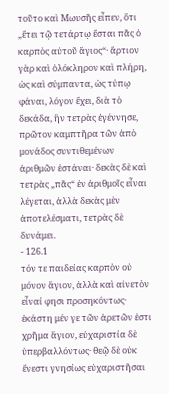τοῦτο καὶ Μωυσῆς εἶπεν, ὅτι „ἔτει τῷ τετάρτῳ ἔσται πᾶς ὁ καρπὸς αὐτοῦ ἅγιος“· ἄρτιον γὰρ καὶ ὁλόκληρον καὶ πλήρη, ὡς καὶ σύμπαντα, ὡς τύπῳ φάναι, λόγον ἔχει, διὰ τὸ δεκάδα, ἣν τετρὰς ἐγέννησε, πρῶτον καμπτῆρα τῶν ἀπὸ μονάδος συντιθεμένων ἀριθμῶν ἑστάναι· δεκὰς δὲ καὶ τετρὰς „πᾶς“ ἐν ἀριθμοῖς εἶναι λέγεται, ἀλλὰ δεκὰς μὲν ἀποτελέσματι, τετρὰς δὲ δυνάμει.
- 126.1
τόν τε παιδείας καρπὸν οὐ μόνον ἅγιον, ἀλλὰ καὶ αἰνετὸν εἶναί φησι προσηκόντως· ἑκάστη μέν γε τῶν ἀρετῶν ἐστι χρῆμα ἅγιον, εὐχαριστία δὲ ὑπερβαλλόντως· θεῷ δὲ οὐκ ἔνεστι γνησίως εὐχαριστῆσαι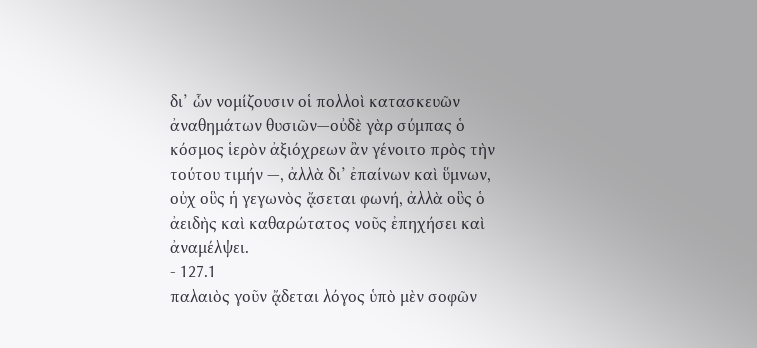δι’ ὧν νομίζουσιν οἱ πολλοὶ κατασκευῶν ἀναθημάτων θυσιῶν—οὐδὲ γὰρ σύμπας ὁ κόσμος ἱερὸν ἀξιόχρεων ἂν γένοιτο πρὸς τὴν τούτου τιμήν —, ἀλλὰ δι’ ἐπαίνων καὶ ὕμνων, οὐχ οὓς ἡ γεγωνὸς ᾄσεται φωνή, ἀλλὰ οὓς ὁ ἀειδὴς καὶ καθαρώτατος νοῦς ἐπηχήσει καὶ ἀναμέλψει.
- 127.1
παλαιὸς γοῦν ᾄδεται λόγος ὑπὸ μὲν σοφῶν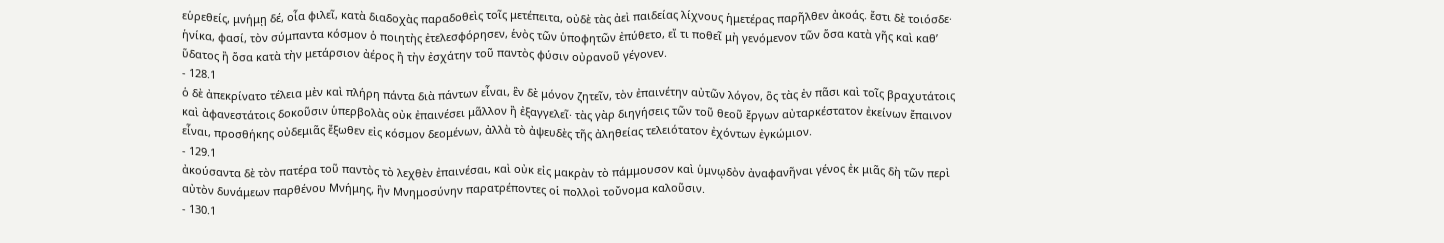εὑρεθείς, μνήμῃ δέ, οἷα φιλεῖ, κατὰ διαδοχὰς παραδοθεὶς τοῖς μετέπειτα, οὐδὲ τὰς ἀεὶ παιδείας λίχνους ἡμετέρας παρῆλθεν ἀκοάς. ἔστι δὲ τοιόσδε· ἡνίκα, φασί, τὸν σύμπαντα κόσμον ὁ ποιητὴς ἐτελεσφόρησεν, ἑνὸς τῶν ὑποφητῶν ἐπύθετο, εἴ τι ποθεῖ μὴ γενόμενον τῶν ὅσα κατὰ γῆς καὶ καθ’ ὕδατος ἢ ὅσα κατὰ τὴν μετάρσιον ἀέρος ἢ τὴν ἐσχάτην τοῦ παντὸς φύσιν οὐρανοῦ γέγονεν.
- 128.1
ὁ δὲ ἀπεκρίνατο τέλεια μὲν καὶ πλήρη πάντα διὰ πάντων εἶναι, ἓν δὲ μόνον ζητεῖν, τὸν ἐπαινέτην αὐτῶν λόγον, ὃς τὰς ἐν πᾶσι καὶ τοῖς βραχυτάτοις καὶ ἀφανεστάτοις δοκοῦσιν ὑπερβολὰς οὐκ ἐπαινέσει μᾶλλον ἢ ἐξαγγελεῖ· τὰς γὰρ διηγήσεις τῶν τοῦ θεοῦ ἔργων αὐταρκέστατον ἐκείνων ἔπαινον εἶναι, προσθήκης οὐδεμιᾶς ἔξωθεν εἰς κόσμον δεομένων, ἀλλὰ τὸ ἀψευδὲς τῆς ἀληθείας τελειότατον ἐχόντων ἐγκώμιον.
- 129.1
ἀκούσαντα δὲ τὸν πατέρα τοῦ παντὸς τὸ λεχθὲν ἐπαινέσαι, καὶ οὐκ εἰς μακρὰν τὸ πάμμουσον καὶ ὑμνῳδὸν ἀναφανῆναι γένος ἐκ μιᾶς δὴ τῶν περὶ αὐτὸν δυνάμεων παρθένου Μνήμης, ἣν Μνημοσύνην παρατρέποντες οἱ πολλοὶ τοὔνομα καλοῦσιν.
- 130.1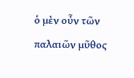ὁ μὲν οὖν τῶν παλαιῶν μῦθος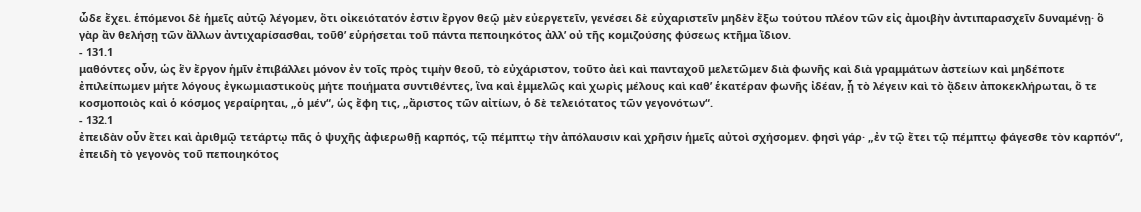ὧδε ἔχει. ἑπόμενοι δὲ ἡμεῖς αὐτῷ λέγομεν, ὅτι οἰκειότατόν ἐστιν ἔργον θεῷ μὲν εὐεργετεῖν, γενέσει δὲ εὐχαριστεῖν μηδὲν ἔξω τούτου πλέον τῶν εἰς ἀμοιβὴν ἀντιπαρασχεῖν δυναμένῃ· ὃ γὰρ ἂν θελήσῃ τῶν ἄλλων ἀντιχαρίσασθαι, τοῦθ’ εὑρήσεται τοῦ πάντα πεποιηκότος ἀλλ’ οὐ τῆς κομιζούσης φύσεως κτῆμα ἴδιον.
- 131.1
μαθόντες οὖν, ὡς ἓν ἔργον ἡμῖν ἐπιβάλλει μόνον ἐν τοῖς πρὸς τιμὴν θεοῦ, τὸ εὐχάριστον, τοῦτο ἀεὶ καὶ πανταχοῦ μελετῶμεν διὰ φωνῆς καὶ διὰ γραμμάτων ἀστείων καὶ μηδέποτε ἐπιλείπωμεν μήτε λόγους ἐγκωμιαστικοὺς μήτε ποιήματα συντιθέντες, ἵνα καὶ ἐμμελῶς καὶ χωρὶς μέλους καὶ καθ’ ἑκατέραν φωνῆς ἰδέαν, ᾗ τὸ λέγειν καὶ τὸ ᾄδειν ἀποκεκλήρωται, ὅ τε κοσμοποιὸς καὶ ὁ κόσμος γεραίρηται, „ὁ μέν“, ὡς ἔφη τις, „ἄριστος τῶν αἰτίων, ὁ δὲ τελειότατος τῶν γεγονότων“.
- 132.1
ἐπειδὰν οὖν ἔτει καὶ ἀριθμῷ τετάρτῳ πᾶς ὁ ψυχῆς ἀφιερωθῇ καρπός, τῷ πέμπτῳ τὴν ἀπόλαυσιν καὶ χρῆσιν ἡμεῖς αὐτοὶ σχήσομεν. φησὶ γάρ· „ἐν τῷ ἔτει τῷ πέμπτῳ φάγεσθε τὸν καρπόν“, ἐπειδὴ τὸ γεγονὸς τοῦ πεποιηκότος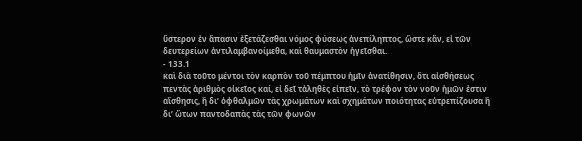ὕστερον ἐν ἅπασιν ἐξετάζεσθαι νόμος φύσεως ἀνεπίληπτος, ὥστε κἄν, εἰ τῶν δευτερείων ἀντιλαμβανοίμεθα, καὶ θαυμαστὸν ἡγεῖσθαι.
- 133.1
καὶ διὰ τοῦτο μέντοι τὸν καρπὸν τοῦ πέμπτου ἡμῖν ἀνατίθησιν, ὅτι αἰσθήσεως πεντὰς ἀριθμὸς οἰκεῖος καί, εἰ δεῖ τἀληθὲς εἰπεῖν, τὸ τρέφον τὸν νοῦν ἡμῶν ἐστιν αἴσθησις, ἢ δι’ ὀφθαλμῶν τὰς χρωμάτων καὶ σχημάτων ποιότητας εὐτρεπίζουσα ἢ δι’ ὤτων παντοδαπὰς τὰς τῶν φωνῶν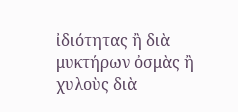ἰδιότητας ἢ διὰ μυκτήρων ὀσμὰς ἢ χυλοὺς διὰ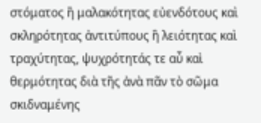στόματος ἢ μαλακότητας εὐενδότους καὶ σκληρότητας ἀντιτύπους ἢ λειότητας καὶ τραχύτητας, ψυχρότητάς τε αὖ καὶ θερμότητας διὰ τῆς ἀνὰ πᾶν τὸ σῶμα σκιδναμένης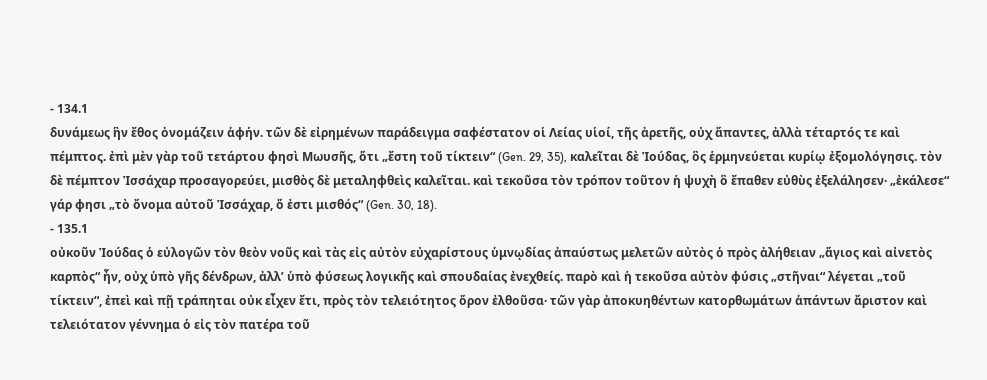- 134.1
δυνάμεως ἣν ἔθος ὀνομάζειν ἁφήν. τῶν δὲ εἰρημένων παράδειγμα σαφέστατον οἱ Λείας υἱοί, τῆς ἀρετῆς, οὐχ ἅπαντες, ἀλλὰ τέταρτός τε καὶ πέμπτος. ἐπὶ μὲν γὰρ τοῦ τετάρτου φησὶ Μωυσῆς, ὅτι „ἔστη τοῦ τίκτειν“ (Gen. 29, 35), καλεῖται δὲ Ἰούδας, ὃς ἑρμηνεύεται κυρίῳ ἐξομολόγησις. τὸν δὲ πέμπτον Ἰσσάχαρ προσαγορεύει, μισθὸς δὲ μεταληφθεὶς καλεῖται. καὶ τεκοῦσα τὸν τρόπον τοῦτον ἡ ψυχὴ ὃ ἔπαθεν εὐθὺς ἐξελάλησεν· „ἐκάλεσε“ γάρ φησι „τὸ ὄνομα αὐτοῦ Ἰσσάχαρ, ὅ ἐστι μισθός“ (Gen. 30, 18).
- 135.1
οὐκοῦν Ἰούδας ὁ εὐλογῶν τὸν θεὸν νοῦς καὶ τὰς εἰς αὐτὸν εὐχαρίστους ὑμνῳδίας ἀπαύστως μελετῶν αὐτὸς ὁ πρὸς ἀλήθειαν „ἅγιος καὶ αἰνετὸς καρπὸς“ ἦν, οὐχ ὑπὸ γῆς δένδρων, ἀλλ’ ὑπὸ φύσεως λογικῆς καὶ σπουδαίας ἐνεχθείς. παρὸ καὶ ἡ τεκοῦσα αὐτὸν φύσις „στῆναι“ λέγεται „τοῦ τίκτειν“, ἐπεὶ καὶ πῇ τράπηται οὐκ εἶχεν ἔτι, πρὸς τὸν τελειότητος ὅρον ἐλθοῦσα· τῶν γὰρ ἀποκυηθέντων κατορθωμάτων ἁπάντων ἄριστον καὶ τελειότατον γέννημα ὁ εἰς τὸν πατέρα τοῦ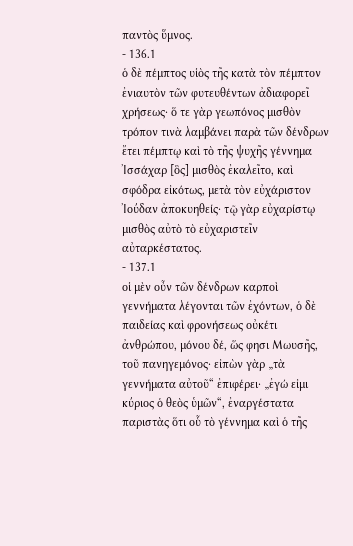παντὸς ὕμνος.
- 136.1
ὁ δὲ πέμπτος υἱὸς τῆς κατὰ τὸν πέμπτον ἐνιαυτὸν τῶν φυτευθέντων ἀδιαφορεῖ χρήσεως· ὅ τε γὰρ γεωπόνος μισθὸν τρόπον τινὰ λαμβάνει παρὰ τῶν δένδρων ἔτει πέμπτῳ καὶ τὸ τῆς ψυχῆς γέννημα Ἰσσάχαρ [ὃς] μισθὸς ἐκαλεῖτο, καὶ σφόδρα εἰκότως, μετὰ τὸν εὐχάριστον Ἰούδαν ἀποκυηθείς· τῷ γὰρ εὐχαρίστῳ μισθὸς αὐτὸ τὸ εὐχαριστεῖν αὐταρκέστατος.
- 137.1
οἱ μὲν οὖν τῶν δένδρων καρποὶ γεννήματα λέγονται τῶν ἐχόντων, ὁ δὲ παιδείας καὶ φρονήσεως οὐκέτι ἀνθρώπου, μόνου δέ, ὥς φησι Μωυσῆς, τοῦ πανηγεμόνος· εἰπὼν γὰρ „τὰ γεννήματα αὐτοῦ“ ἐπιφέρει· „ἐγώ εἰμι κύριος ὁ θεὸς ὑμῶν“, ἐναργέστατα παριστὰς ὅτι οὗ τὸ γέννημα καὶ ὁ τῆς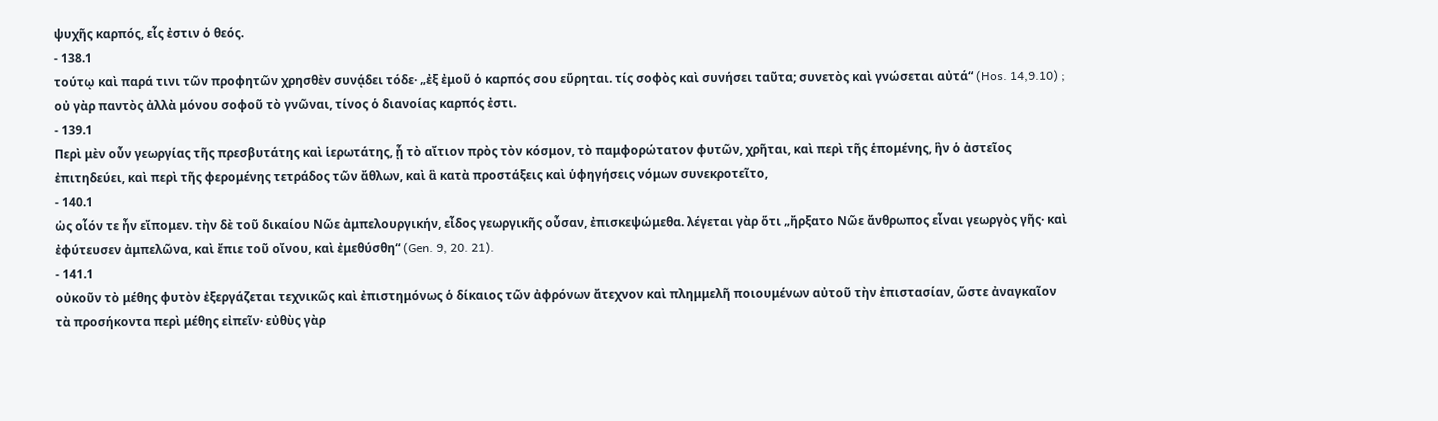ψυχῆς καρπός, εἷς ἐστιν ὁ θεός.
- 138.1
τούτῳ καὶ παρά τινι τῶν προφητῶν χρησθὲν συνᾴδει τόδε· „ἐξ ἐμοῦ ὁ καρπός σου εὕρηται. τίς σοφὸς καὶ συνήσει ταῦτα; συνετὸς καὶ γνώσεται αὐτά“ (Hos. 14,9.10) ; οὐ γὰρ παντὸς ἀλλὰ μόνου σοφοῦ τὸ γνῶναι, τίνος ὁ διανοίας καρπός ἐστι.
- 139.1
Περὶ μὲν οὖν γεωργίας τῆς πρεσβυτάτης καὶ ἱερωτάτης, ᾗ τὸ αἴτιον πρὸς τὸν κόσμον, τὸ παμφορώτατον φυτῶν, χρῆται, καὶ περὶ τῆς ἑπομένης, ἣν ὁ ἀστεῖος ἐπιτηδεύει, καὶ περὶ τῆς φερομένης τετράδος τῶν ἄθλων, καὶ ἃ κατὰ προστάξεις καὶ ὑφηγήσεις νόμων συνεκροτεῖτο,
- 140.1
ὡς οἷόν τε ἦν εἴπομεν. τὴν δὲ τοῦ δικαίου Νῶε ἀμπελουργικήν, εἶδος γεωργικῆς οὖσαν, ἐπισκεψώμεθα. λέγεται γὰρ ὅτι „ἤρξατο Νῶε ἄνθρωπος εἶναι γεωργὸς γῆς· καὶ ἐφύτευσεν ἀμπελῶνα, καὶ ἔπιε τοῦ οἴνου, καὶ ἐμεθύσθη“ (Gen. 9, 20. 21).
- 141.1
οὐκοῦν τὸ μέθης φυτὸν ἐξεργάζεται τεχνικῶς καὶ ἐπιστημόνως ὁ δίκαιος τῶν ἀφρόνων ἄτεχνον καὶ πλημμελῆ ποιουμένων αὐτοῦ τὴν ἐπιστασίαν, ὥστε ἀναγκαῖον τὰ προσήκοντα περὶ μέθης εἰπεῖν· εὐθὺς γὰρ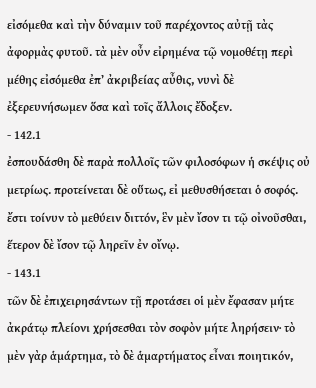εἰσόμεθα καὶ τὴν δύναμιν τοῦ παρέχοντος αὐτῇ τὰς ἀφορμὰς φυτοῦ. τὰ μὲν οὖν εἰρημένα τῷ νομοθέτῃ περὶ μέθης εἰσόμεθα ἐπ’ ἀκριβείας αὖθις, νυνὶ δὲ ἐξερευνήσωμεν ὅσα καὶ τοῖς ἄλλοις ἔδοξεν.
- 142.1
ἐσπουδάσθη δὲ παρὰ πολλοῖς τῶν φιλοσόφων ἡ σκέψις οὐ μετρίως. προτείνεται δὲ οὕτως, εἰ μεθυσθήσεται ὁ σοφός. ἔστι τοίνυν τὸ μεθύειν διττόν, ἓν μὲν ἴσον τι τῷ οἰνοῦσθαι, ἕτερον δὲ ἴσον τῷ ληρεῖν ἐν οἴνῳ.
- 143.1
τῶν δὲ ἐπιχειρησάντων τῇ προτάσει οἱ μὲν ἔφασαν μήτε ἀκράτῳ πλείονι χρήσεσθαι τὸν σοφὸν μήτε ληρήσειν· τὸ μὲν γὰρ ἁμάρτημα, τὸ δὲ ἁμαρτήματος εἶναι ποιητικόν,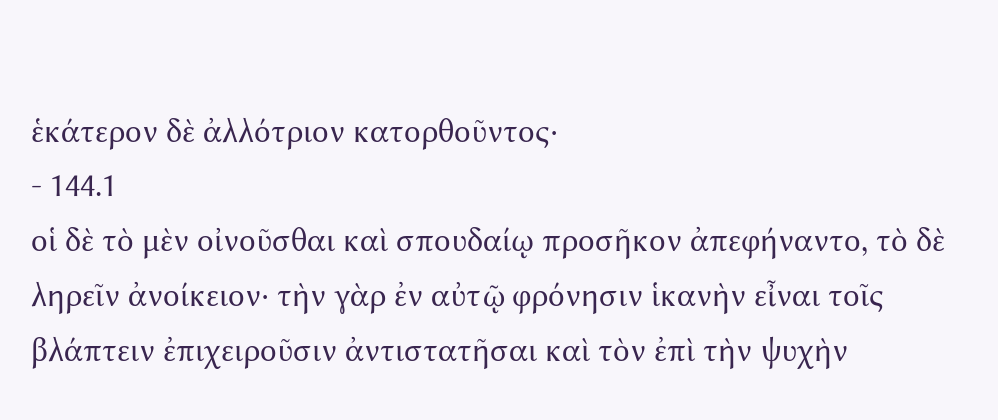ἑκάτερον δὲ ἀλλότριον κατορθοῦντος·
- 144.1
οἱ δὲ τὸ μὲν οἰνοῦσθαι καὶ σπουδαίῳ προσῆκον ἀπεφήναντο, τὸ δὲ ληρεῖν ἀνοίκειον· τὴν γὰρ ἐν αὐτῷ φρόνησιν ἱκανὴν εἶναι τοῖς βλάπτειν ἐπιχειροῦσιν ἀντιστατῆσαι καὶ τὸν ἐπὶ τὴν ψυχὴν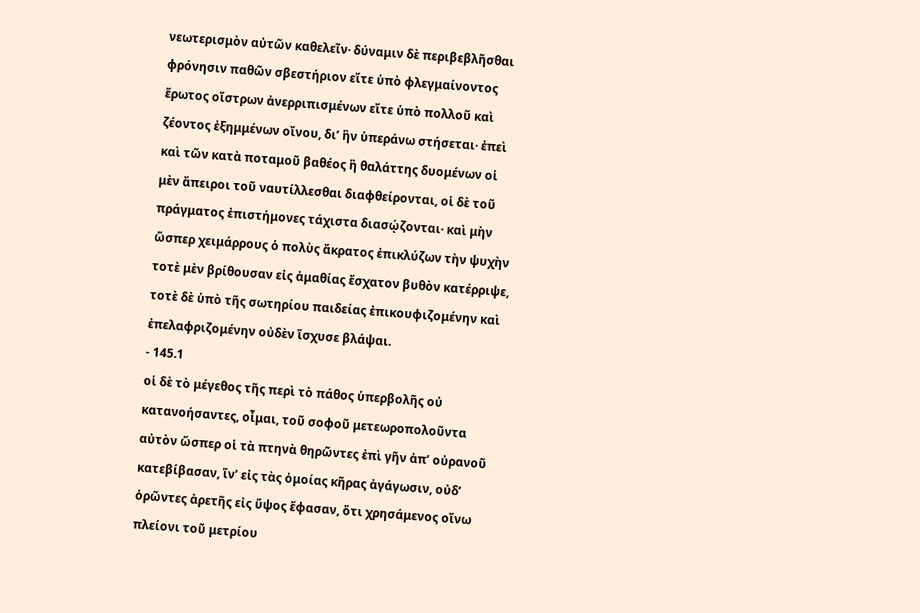νεωτερισμὸν αὐτῶν καθελεῖν· δύναμιν δὲ περιβεβλῆσθαι φρόνησιν παθῶν σβεστήριον εἴτε ὑπὸ φλεγμαίνοντος ἔρωτος οἴστρων ἀνερριπισμένων εἴτε ὑπὸ πολλοῦ καὶ ζέοντος ἐξημμένων οἴνου, δι’ ἣν ὑπεράνω στήσεται· ἐπεὶ καὶ τῶν κατὰ ποταμοῦ βαθέος ἢ θαλάττης δυομένων οἱ μὲν ἄπειροι τοῦ ναυτίλλεσθαι διαφθείρονται, οἱ δὲ τοῦ πράγματος ἐπιστήμονες τάχιστα διασῴζονται· καὶ μὴν ὥσπερ χειμάρρους ὁ πολὺς ἄκρατος ἐπικλύζων τὴν ψυχὴν τοτὲ μὲν βρίθουσαν εἰς ἀμαθίας ἔσχατον βυθὸν κατέρριψε, τοτὲ δὲ ὑπὸ τῆς σωτηρίου παιδείας ἐπικουφιζομένην καὶ ἐπελαφριζομένην οὐδὲν ἴσχυσε βλάψαι.
- 145.1
οἱ δὲ τὸ μέγεθος τῆς περὶ τὸ πάθος ὑπερβολῆς οὐ κατανοήσαντες, οἶμαι, τοῦ σοφοῦ μετεωροπολοῦντα αὐτὸν ὥσπερ οἱ τὰ πτηνὰ θηρῶντες ἐπὶ γῆν ἀπ’ οὐρανοῦ κατεβίβασαν, ἵν’ εἰς τὰς ὁμοίας κῆρας ἀγάγωσιν, οὐδ’ ὁρῶντες ἀρετῆς εἰς ὕψος ἔφασαν, ὅτι χρησάμενος οἴνω πλείονι τοῦ μετρίου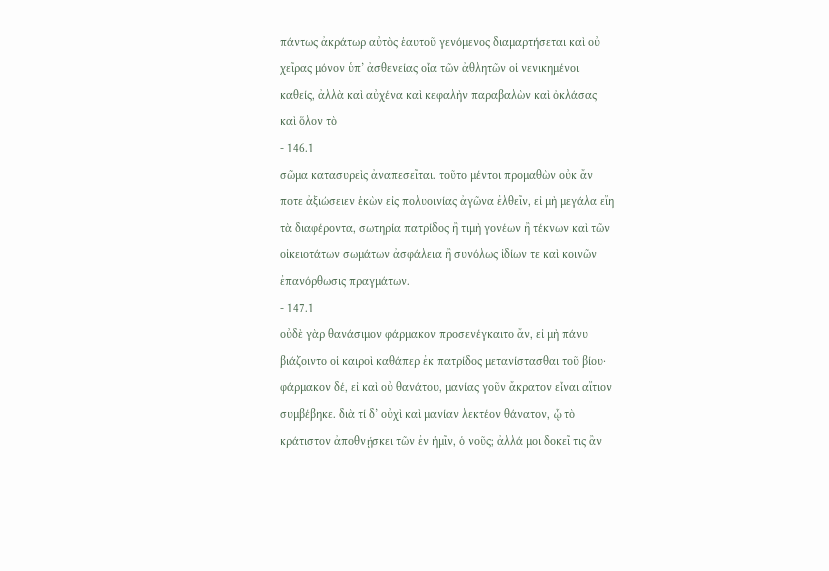πάντως ἀκράτωρ αὐτὸς ἑαυτοῦ γενόμενος διαμαρτήσεται καὶ οὐ χεῖρας μόνον ὑπ’ ἀσθενείας οἷα τῶν ἀθλητῶν οἱ νενικημένοι καθείς, ἀλλὰ καὶ αὐχένα καὶ κεφαλὴν παραβαλὼν καὶ ὀκλάσας καὶ ὅλον τὸ
- 146.1
σῶμα κατασυρεὶς ἀναπεσεῖται. τοῦτο μέντοι προμαθὼν οὐκ ἄν ποτε ἀξιώσειεν ἑκὼν εἰς πολυοινίας ἀγῶνα ἐλθεῖν, εἰ μὴ μεγάλα εἴη τὰ διαφέροντα, σωτηρία πατρίδος ἢ τιμὴ γονέων ἢ τέκνων καὶ τῶν οἰκειοτάτων σωμάτων ἀσφάλεια ἢ συνόλως ἰδίων τε καὶ κοινῶν ἐπανόρθωσις πραγμάτων.
- 147.1
οὐδὲ γὰρ θανάσιμον φάρμακον προσενέγκαιτο ἄν, εἰ μὴ πάνυ βιάζοιντο οἱ καιροὶ καθάπερ ἐκ πατρίδος μετανίστασθαι τοῦ βίου· φάρμακον δέ, εἰ καὶ οὐ θανάτου, μανίας γοῦν ἄκρατον εἶναι αἴτιον συμβέβηκε. διὰ τί δ’ οὐχὶ καὶ μανίαν λεκτέον θάνατον, ᾧ τὸ κράτιστον ἀποθνῄσκει τῶν ἐν ἡμῖν, ὁ νοῦς; ἀλλά μοι δοκεῖ τις ἂν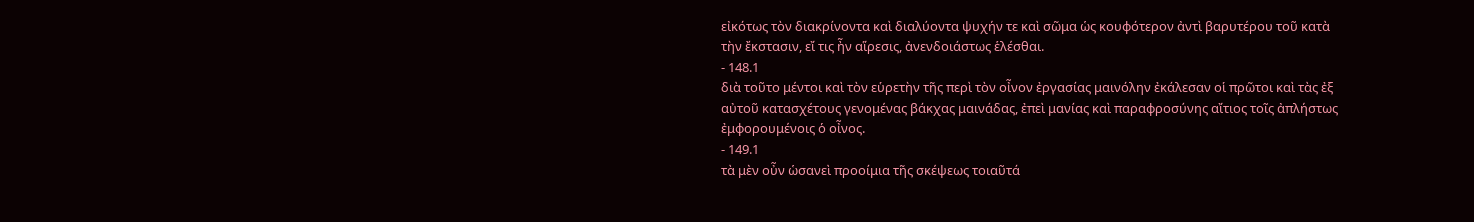εἰκότως τὸν διακρίνοντα καὶ διαλύοντα ψυχήν τε καὶ σῶμα ὡς κουφότερον ἀντὶ βαρυτέρου τοῦ κατὰ τὴν ἔκστασιν, εἴ τις ἦν αἵρεσις, ἀνενδοιάστως ἑλέσθαι.
- 148.1
διὰ τοῦτο μέντοι καὶ τὸν εὑρετὴν τῆς περὶ τὸν οἶνον ἐργασίας μαινόλην ἐκάλεσαν οἱ πρῶτοι καὶ τὰς ἐξ αὐτοῦ κατασχέτους γενομένας βάκχας μαινάδας, ἐπεὶ μανίας καὶ παραφροσύνης αἴτιος τοῖς ἀπλήστως ἐμφορουμένοις ὁ οἶνος.
- 149.1
τὰ μὲν οὖν ὡσανεὶ προοίμια τῆς σκέψεως τοιαῦτά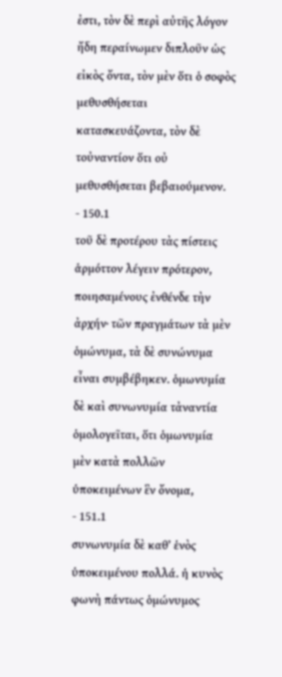ἐστι, τὸν δὲ περὶ αὐτῆς λόγον ἤδη περαίνωμεν διπλοῦν ὡς εἰκὸς ὄντα, τὸν μὲν ὅτι ὁ σοφὸς μεθυσθήσεται κατασκευάζοντα, τὸν δὲ τοὐναντίον ὅτι οὐ μεθυσθήσεται βεβαιούμενον.
- 150.1
τοῦ δὲ προτέρου τὰς πίστεις ἁρμόττον λέγειν πρότερον, ποιησαμένους ἐνθένδε τὴν ἀρχήν· τῶν πραγμάτων τὰ μὲν ὁμώνυμα, τὰ δὲ συνώνυμα εἶναι συμβέβηκεν. ὁμωνυμία δὲ καὶ συνωνυμία τἀναντία ὁμολογεῖται, ὅτι ὁμωνυμία μὲν κατὰ πολλῶν ὑποκειμένων ἓν ὄνομα,
- 151.1
συνωνυμία δὲ καθ’ ἑνὸς ὑποκειμένου πολλά. ἡ κυνὸς φωνὴ πάντως ὁμώνυμος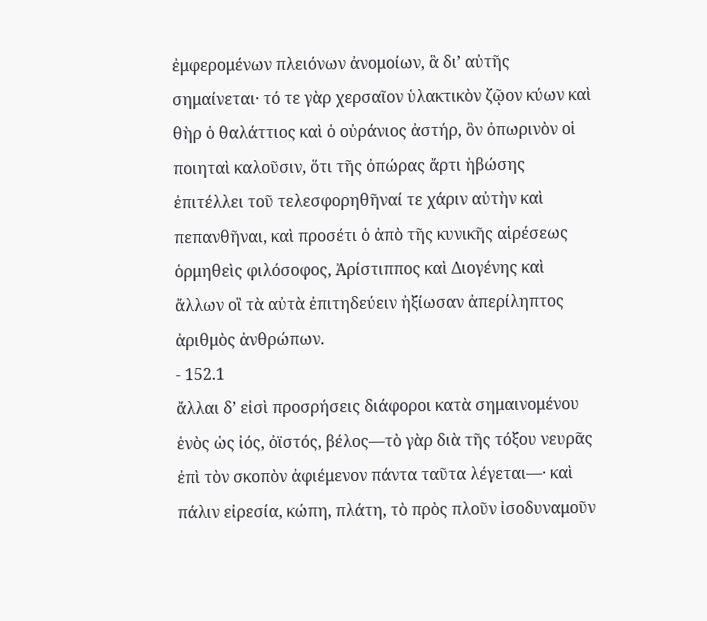ἐμφερομένων πλειόνων ἀνομοίων, ἃ δι’ αὐτῆς σημαίνεται· τό τε γὰρ χερσαῖον ὑλακτικὸν ζῷον κύων καὶ θὴρ ὁ θαλάττιος καὶ ὁ οὐράνιος ἀστήρ, ὃν ὀπωρινὸν οἱ ποιηταὶ καλοῦσιν, ὅτι τῆς ὀπώρας ἄρτι ἡβώσης ἐπιτέλλει τοῦ τελεσφορηθῆναί τε χάριν αὐτὴν καὶ πεπανθῆναι, καὶ προσέτι ὁ ἀπὸ τῆς κυνικῆς αἱρέσεως ὁρμηθεὶς φιλόσοφος, Ἀρίστιππος καὶ Διογένης καὶ ἄλλων οἳ τὰ αὐτὰ ἐπιτηδεύειν ἠξίωσαν ἀπερίληπτος ἀριθμὸς ἀνθρώπων.
- 152.1
ἄλλαι δ’ εἰσὶ προσρήσεις διάφοροι κατὰ σημαινομένου ἑνὸς ὡς ἰός, ὀϊστός, βέλος—τὸ γὰρ διὰ τῆς τόξου νευρᾶς ἐπὶ τὸν σκοπὸν ἀφιέμενον πάντα ταῦτα λέγεται—· καὶ πάλιν εἰρεσία, κώπη, πλάτη, τὸ πρὸς πλοῦν ἰσοδυναμοῦν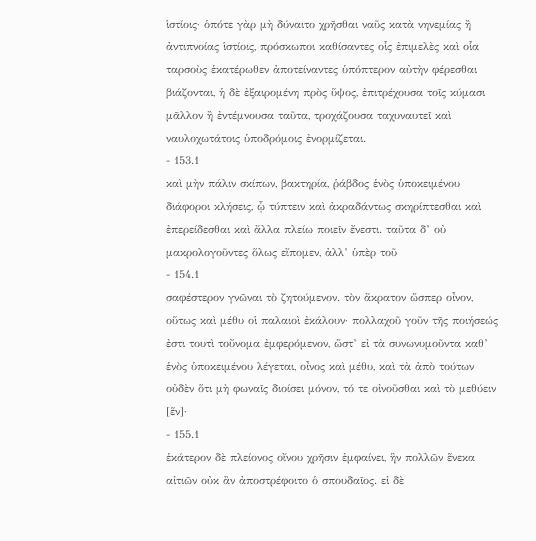ἱστίοις· ὁπότε γὰρ μὴ δύναιτο χρῆσθαι ναῦς κατὰ νηνεμίας ἢ ἀντιπνοίας ἱστίοις, πρόσκωποι καθίσαντες οἷς ἐπιμελὲς καὶ οἷα ταρσοὺς ἑκατέρωθεν ἀποτείναντες ὑπόπτερον αὐτὴν φέρεσθαι βιάζονται, ἡ δὲ ἐξαιρομένη πρὸς ὕψος, ἐπιτρέχουσα τοῖς κύμασι μᾶλλον ἢ ἐντέμνουσα ταῦτα, τροχάζουσα ταχυναυτεῖ καὶ ναυλοχωτάτοις ὑποδρόμοις ἐνορμίζεται.
- 153.1
καὶ μὴν πάλιν σκίπων, βακτηρία, ῥάβδος ἑνὸς ὑποκειμένου διάφοροι κλήσεις, ᾧ τύπτειν καὶ ἀκραδάντως σκηρίπτεσθαι καὶ ἐπερείδεσθαι καὶ ἄλλα πλείω ποιεῖν ἔνεστι. ταῦτα δ’ οὐ μακρολογοῦντες ὅλως εἴπομεν, ἀλλ’ ὑπὲρ τοῦ
- 154.1
σαφέστερον γνῶναι τὸ ζητούμενον. τὸν ἄκρατον ὥσπερ οἶνον, οὕτως καὶ μέθυ οἱ παλαιοὶ ἐκάλουν· πολλαχοῦ γοῦν τῆς ποιήσεώς ἐστι τουτὶ τοὔνομα ἐμφερόμενον, ὥστ’ εἰ τὰ συνωνυμοῦντα καθ’ ἑνὸς ὑποκειμένου λέγεται, οἶνος καὶ μέθυ, καὶ τὰ ἀπὸ τούτων οὐδὲν ὅτι μὴ φωναῖς διοίσει μόνον, τό τε οἰνοῦσθαι καὶ τὸ μεθύειν [ἕν]·
- 155.1
ἑκάτερον δὲ πλείονος οἴνου χρῆσιν ἐμφαίνει, ἣν πολλῶν ἕνεκα αἰτιῶν οὐκ ἂν ἀποστρέφοιτο ὁ σπουδαῖος. εἰ δὲ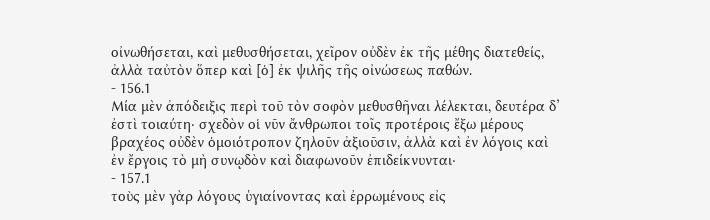οἰνωθήσεται, καὶ μεθυσθήσεται, χεῖρον οὐδὲν ἐκ τῆς μέθης διατεθείς, ἀλλὰ ταὐτὸν ὅπερ καὶ [ὁ] ἐκ ψιλῆς τῆς οἰνώσεως παθών.
- 156.1
Μία μὲν ἀπόδειξις περὶ τοῦ τὸν σοφὸν μεθυσθῆναι λέλεκται, δευτέρα δ’ ἐστὶ τοιαύτη· σχεδὸν οἱ νῦν ἄνθρωποι τοῖς προτέροις ἔξω μέρους βραχέος οὐδὲν ὁμοιότροπον ζηλοῦν ἀξιοῦσιν, ἀλλὰ καὶ ἐν λόγοις καὶ ἐν ἔργοις τὸ μὴ συνῳδὸν καὶ διαφωνοῦν ἐπιδείκνυνται·
- 157.1
τοὺς μὲν γὰρ λόγους ὑγιαίνοντας καὶ ἐρρωμένους εἰς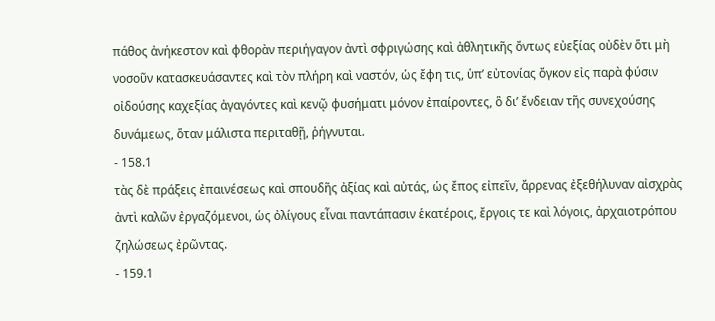πάθος ἀνήκεστον καὶ φθορὰν περιήγαγον ἀντὶ σφριγώσης καὶ ἀθλητικῆς ὄντως εὐεξίας οὐδὲν ὅτι μὴ νοσοῦν κατασκευάσαντες καὶ τὸν πλήρη καὶ ναστόν, ὡς ἔφη τις, ὑπ’ εὐτονίας ὄγκον εἰς παρὰ φύσιν οἰδούσης καχεξίας ἀγαγόντες καὶ κενῷ φυσήματι μόνον ἐπαίροντες, ὃ δι’ ἔνδειαν τῆς συνεχούσης δυνάμεως, ὅταν μάλιστα περιταθῇ, ῥήγνυται.
- 158.1
τὰς δὲ πράξεις ἐπαινέσεως καὶ σπουδῆς ἀξίας καὶ αὐτάς, ὡς ἔπος εἰπεῖν, ἄρρενας ἐξεθήλυναν αἰσχρὰς ἀντὶ καλῶν ἐργαζόμενοι, ὡς ὀλίγους εἶναι παντάπασιν ἑκατέροις, ἔργοις τε καὶ λόγοις, ἀρχαιοτρόπου ζηλώσεως ἐρῶντας.
- 159.1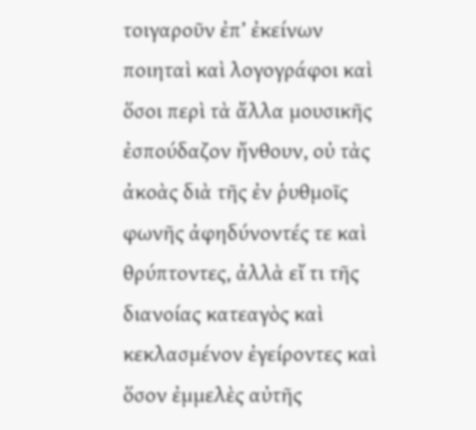τοιγαροῦν ἐπ’ ἐκείνων ποιηταὶ καὶ λογογράφοι καὶ ὅσοι περὶ τὰ ἄλλα μουσικῆς ἐσπούδαζον ἤνθουν, οὐ τὰς ἀκοὰς διὰ τῆς ἐν ῥυθμοῖς φωνῆς ἀφηδύνοντές τε καὶ θρύπτοντες, ἀλλὰ εἴ τι τῆς διανοίας κατεαγὸς καὶ κεκλασμένον ἐγείροντες καὶ ὅσον ἐμμελὲς αὐτῆς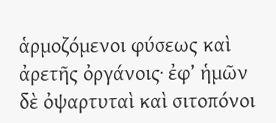ἁρμοζόμενοι φύσεως καὶ ἀρετῆς ὀργάνοις· ἐφ’ ἡμῶν δὲ ὀψαρτυταὶ καὶ σιτοπόνοι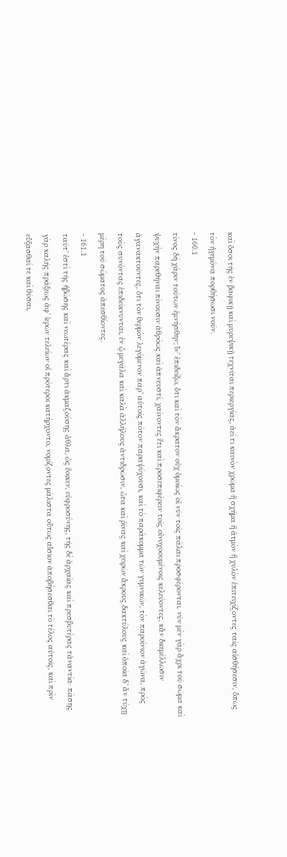καὶ ὅσοι τῆς ἐν βαφικῇ καὶ μυρεψικῇ τεχνῖται περιεργίας, ἀεί τι καινὸν χρῶμα ἢ σχῆμα ἢ ἀτμὸν ἢ χυλὸν ἐπιτειχίζοντες ταῖς αἰσθήσεσιν, ὅπως τὸν ἡγεμόνα πορθήσωσι νοῦν.
- 160.1
τίνος δὴ χάριν τούτων ἐμνήσθην; ἵν’ ἐπιδείξω, ὅτι καὶ τὸν ἄκρατον οὐχ ὁμοίως οἱ νῦν τοῖς πάλαι προσφέρονται. νῦν μὲν γὰρ ἄχρι τοῦ σῶμα καὶ ψυχὴν παρεθῆναι πίνουσιν ἀθρόως καὶ ἀπνευστί, χαίνοντες ἔτι καὶ προσεπιφέρειν τοῖς οἰνοχοουμένοις κελεύοντες, κἂν διαμέλλωσιν ἀγανακτοῦντες, ὅτι τὸν θερμὸν λεγόμενον παρ’ αὐτοῖς πότον παραψύχουσι, καὶ τὸ παράκομμα τῶν γυμνικῶν, τὸν παροίνιον ἀγῶνα, πρὸς τοὺς συνόντας ἐπιδείκνυνται, ἐν ᾧ μεγάλα καὶ καλὰ ἀλλήλους ἀντιδρῶσιν, ὦτα καὶ ῥῖνας καὶ χειρῶν ἄκρους δακτύλους καὶ ὁποῖα δ’ ἂν τύχῃ μέρη τοῦ σώματος ἀπεσθίοντες.
- 161.1
ταῦτ’ ἐστὶ τῆς ἡβώσης καὶ νεωτέρας καὶ ἄρτι ἀκμαζούσης ἆθλα, ὡς ἔοικεν, εὐφροσύνης, τῆς δὲ ἀρχαίας καὶ πρεσβυτέρας τἀναντία· πάσης γὰρ καλῆς πράξεως ἀφ’ ἱερῶν τελείων οἱ πρότεροι κατήρχοντο, νομίζοντες μάλιστα οὕτως αἴσιον ἀποβήσεσθαι τὸ τέλος αὐτοῖς, καὶ πρὶν εὔξασθαί τε καὶ θῦσαι,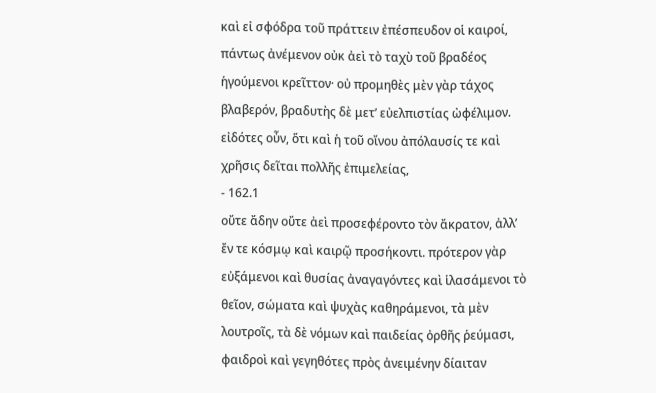καὶ εἰ σφόδρα τοῦ πράττειν ἐπέσπευδον οἱ καιροί, πάντως ἀνέμενον οὐκ ἀεὶ τὸ ταχὺ τοῦ βραδέος ἡγούμενοι κρεῖττον· οὐ προμηθὲς μὲν γὰρ τάχος βλαβερόν, βραδυτὴς δὲ μετ’ εὐελπιστίας ὠφέλιμον. εἰδότες οὖν, ὅτι καὶ ἡ τοῦ οἴνου ἀπόλαυσίς τε καὶ χρῆσις δεῖται πολλῆς ἐπιμελείας,
- 162.1
οὔτε ἄδην οὔτε ἀεὶ προσεφέροντο τὸν ἄκρατον, ἀλλ’ ἔν τε κόσμῳ καὶ καιρῷ προσήκοντι. πρότερον γὰρ εὐξάμενοι καὶ θυσίας ἀναγαγόντες καὶ ἱλασάμενοι τὸ θεῖον, σώματα καὶ ψυχὰς καθηράμενοι, τὰ μὲν λουτροῖς, τὰ δὲ νόμων καὶ παιδείας ὀρθῆς ῥεύμασι, φαιδροὶ καὶ γεγηθότες πρὸς ἀνειμένην δίαιταν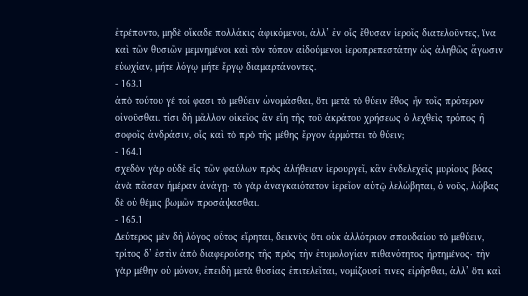ἐτρέποντο, μηδὲ οἴκαδε πολλάκις ἀφικόμενοι, ἀλλ’ ἐν οἷς ἔθυσαν ἱεροῖς διατελοῦντες, ἵνα καὶ τῶν θυσιῶν μεμνημένοι καὶ τὸν τόπον αἰδούμενοι ἱεροπρεπεστάτην ὡς ἀληθῶς ἄγωσιν εὐωχίαν, μήτε λόγῳ μήτε ἔργῳ διαμαρτάνοντες.
- 163.1
ἀπὸ τούτου γέ τοί φασι τὸ μεθύειν ὠνομάσθαι, ὅτι μετὰ τὸ θύειν ἔθος ἦν τοῖς πρότερον οἰνοῦσθαι. τίσι δὴ μᾶλλον οἰκεῖος ἂν εἴη τῆς τοῦ ἀκράτου χρήσεως ὁ λεχθεὶς τρόπος ἢ σοφοῖς ἀνδράσιν, οἷς καὶ τὸ πρὸ τῆς μέθης ἔργον ἁρμόττει τὸ θύειν;
- 164.1
σχεδὸν γὰρ οὐδὲ εἷς τῶν φαύλων πρὸς ἀλήθειαν ἱερουργεῖ, κἂν ἐνδελεχεῖς μυρίους βόας ἀνὰ πᾶσαν ἡμέραν ἀνάγῃ· τὸ γὰρ ἀναγκαιότατον ἱερεῖον αὐτῷ λελώβηται, ὁ νοῦς, λώβας δὲ οὐ θέμις βωμῶν προσάψασθαι.
- 165.1
Δεύτερος μὲν δὴ λόγος οὗτος εἴρηται, δεικνὺς ὅτι οὐκ ἀλλότριον σπουδαίου τὸ μεθύειν, τρίτος δ’ ἐστὶν ἀπὸ διαφερούσης τῆς πρὸς τὴν ἐτυμολογίαν πιθανότητος ἠρτημένος· τὴν γὰρ μέθην οὐ μόνον, ἐπειδὴ μετὰ θυσίας ἐπιτελεῖται, νομίζουσί τινες εἰρῆσθαι, ἀλλ’ ὅτι καὶ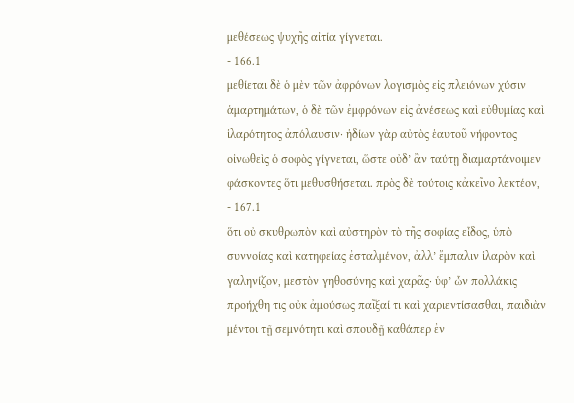μεθέσεως ψυχῆς αἰτία γίγνεται.
- 166.1
μεθίεται δὲ ὁ μὲν τῶν ἀφρόνων λογισμὸς εἰς πλειόνων χύσιν ἁμαρτημάτων, ὁ δὲ τῶν ἐμφρόνων εἰς ἀνέσεως καὶ εὐθυμίας καὶ ἱλαρότητος ἀπόλαυσιν· ἡδίων γὰρ αὐτὸς ἑαυτοῦ νήφοντος οἰνωθεὶς ὁ σοφὸς γίγνεται, ὥστε οὐδ’ ἂν ταύτῃ διαμαρτάνοιμεν φάσκοντες ὅτι μεθυσθήσεται. πρὸς δὲ τούτοις κἀκεῖνο λεκτέον,
- 167.1
ὅτι οὐ σκυθρωπὸν καὶ αὐστηρὸν τὸ τῆς σοφίας εἶδος, ὑπὸ συννοίας καὶ κατηφείας ἐσταλμένον, ἀλλ’ ἔμπαλιν ἱλαρὸν καὶ γαληνίζον, μεστὸν γηθοσύνης καὶ χαρᾶς· ὑφ’ ὧν πολλάκις προήχθη τις οὐκ ἀμούσως παῖξαί τι καὶ χαριεντίσασθαι, παιδιὰν μέντοι τῇ σεμνότητι καὶ σπουδῇ καθάπερ ἐν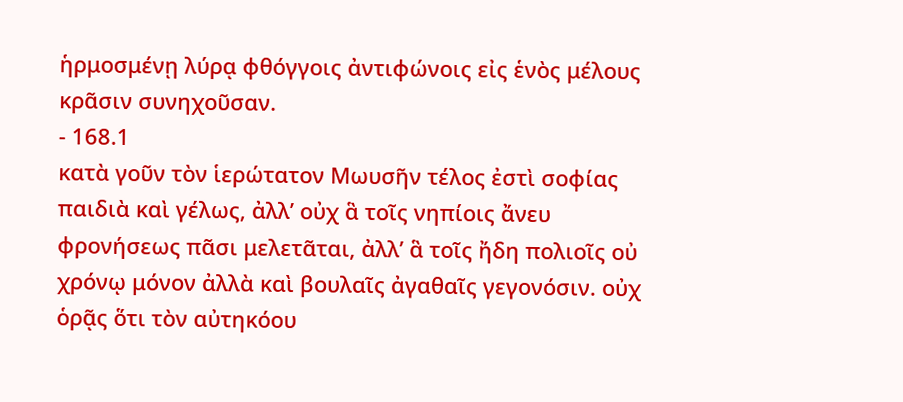ἡρμοσμένῃ λύρᾳ φθόγγοις ἀντιφώνοις εἰς ἑνὸς μέλους κρᾶσιν συνηχοῦσαν.
- 168.1
κατὰ γοῦν τὸν ἱερώτατον Μωυσῆν τέλος ἐστὶ σοφίας παιδιὰ καὶ γέλως, ἀλλ’ οὐχ ἃ τοῖς νηπίοις ἄνευ φρονήσεως πᾶσι μελετᾶται, ἀλλ’ ἃ τοῖς ἤδη πολιοῖς οὐ χρόνῳ μόνον ἀλλὰ καὶ βουλαῖς ἀγαθαῖς γεγονόσιν. οὐχ ὁρᾷς ὅτι τὸν αὐτηκόου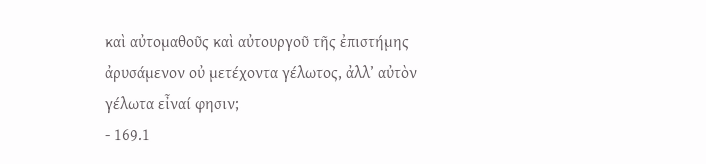καὶ αὐτομαθοῦς καὶ αὐτουργοῦ τῆς ἐπιστήμης ἀρυσάμενον οὐ μετέχοντα γέλωτος, ἀλλ’ αὐτὸν γέλωτα εἶναί φησιν;
- 169.1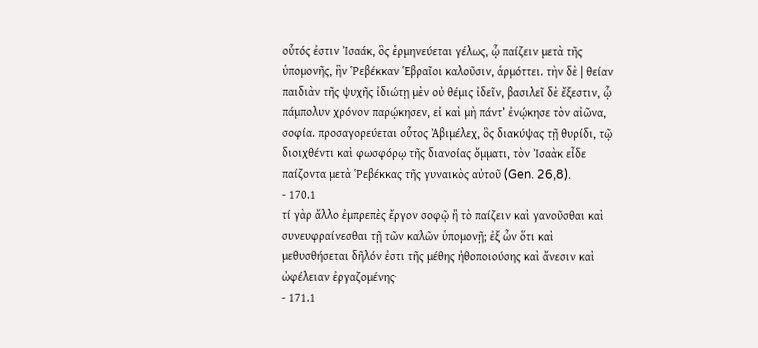οὗτός ἐστιν Ἰσαάκ, ὃς ἑρμηνεύεται γέλως, ᾧ παίζειν μετὰ τῆς ὑπομονῆς, ἣν Ῥεβέκκαν Ἑβραῖοι καλοῦσιν, ἁρμόττει. τὴν δὲ | θείαν παιδιὰν τῆς ψυχῆς ἰδιώτῃ μὲν οὐ θέμις ἰδεῖν, βασιλεῖ δὲ ἔξεστιν, ᾧ πάμπολυν χρόνον παρῴκησεν, εἰ καὶ μὴ πάντ’ ἐνῴκησε τὸν αἰῶνα, σοφία. προσαγορεύεται οὗτος Ἀβιμέλεχ, ὃς διακύψας τῇ θυρίδι, τῷ διοιχθέντι καὶ φωσφόρῳ τῆς διανοίας ὄμματι, τὸν Ἰσαὰκ εἶδε παίζοντα μετὰ Ῥεβέκκας τῆς γυναικὸς αὐτοῦ (Gen. 26,8).
- 170.1
τί γὰρ ἄλλο ἐμπρεπὲς ἔργον σοφῷ ἢ τὸ παίζειν καὶ γανοῦσθαι καὶ συνευφραίνεσθαι τῇ τῶν καλῶν ὑπομονῇ; ἐξ ὧν ὅτι καὶ μεθυσθήσεται δῆλόν ἐστι τῆς μέθης ἠθοποιούσης καὶ ἄνεσιν καὶ ὠφέλειαν ἐργαζομένης·
- 171.1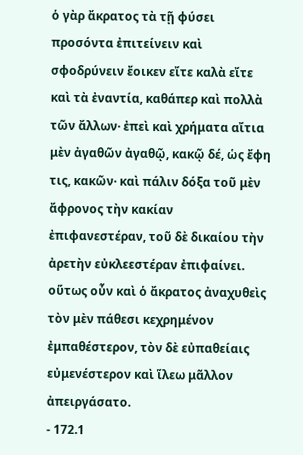ὁ γὰρ ἄκρατος τὰ τῇ φύσει προσόντα ἐπιτείνειν καὶ σφοδρύνειν ἔοικεν εἴτε καλὰ εἴτε καὶ τὰ ἐναντία, καθάπερ καὶ πολλὰ τῶν ἄλλων· ἐπεὶ καὶ χρήματα αἴτια μὲν ἀγαθῶν ἀγαθῷ, κακῷ δέ, ὡς ἔφη τις, κακῶν· καὶ πάλιν δόξα τοῦ μὲν ἄφρονος τὴν κακίαν ἐπιφανεστέραν, τοῦ δὲ δικαίου τὴν ἀρετὴν εὐκλεεστέραν ἐπιφαίνει. οὕτως οὖν καὶ ὁ ἄκρατος ἀναχυθεὶς τὸν μὲν πάθεσι κεχρημένον ἐμπαθέστερον, τὸν δὲ εὐπαθείαις εὐμενέστερον καὶ ἵλεω μᾶλλον ἀπειργάσατο.
- 172.1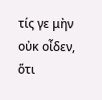τίς γε μὴν οὐκ οἶδεν, ὅτι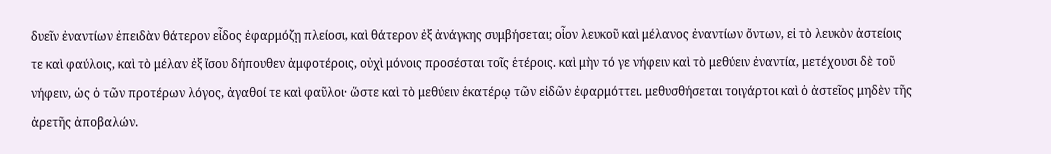δυεῖν ἐναντίων ἐπειδὰν θάτερον εἶδος ἐφαρμόζῃ πλείοσι, καὶ θάτερον ἐξ ἀνάγκης συμβήσεται; οἷον λευκοῦ καὶ μέλανος ἐναντίων ὄντων, εἰ τὸ λευκὸν ἀστείοις τε καὶ φαύλοις, καὶ τὸ μέλαν ἐξ ἴσου δήπουθεν ἀμφοτέροις, οὐχὶ μόνοις προσέσται τοῖς ἑτέροις. καὶ μὴν τό γε νήφειν καὶ τὸ μεθύειν ἐναντία, μετέχουσι δὲ τοῦ νήφειν, ὡς ὁ τῶν προτέρων λόγος, ἀγαθοί τε καὶ φαῦλοι· ὥστε καὶ τὸ μεθύειν ἑκατέρῳ τῶν εἰδῶν ἐφαρμόττει. μεθυσθήσεται τοιγάρτοι καὶ ὁ ἀστεῖος μηδὲν τῆς ἀρετῆς ἀποβαλών.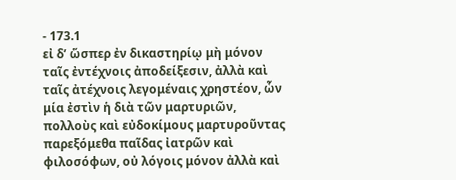- 173.1
εἰ δ’ ὥσπερ ἐν δικαστηρίῳ μὴ μόνον ταῖς ἐντέχνοις ἀποδείξεσιν, ἀλλὰ καὶ ταῖς ἀτέχνοις λεγομέναις χρηστέον, ὧν μία ἐστὶν ἡ διὰ τῶν μαρτυριῶν, πολλοὺς καὶ εὐδοκίμους μαρτυροῦντας παρεξόμεθα παῖδας ἰατρῶν καὶ φιλοσόφων, οὐ λόγοις μόνον ἀλλὰ καὶ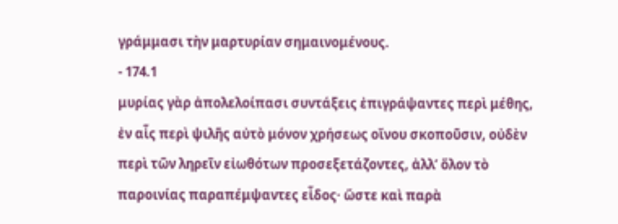γράμμασι τὴν μαρτυρίαν σημαινομένους.
- 174.1
μυρίας γὰρ ἀπολελοίπασι συντάξεις ἐπιγράψαντες περὶ μέθης, ἐν αἷς περὶ ψιλῆς αὐτὸ μόνον χρήσεως οἴνου σκοποῦσιν, οὐδὲν περὶ τῶν ληρεῖν εἰωθότων προσεξετάζοντες, ἀλλ’ ὅλον τὸ παροινίας παραπέμψαντες εἶδος· ὥστε καὶ παρὰ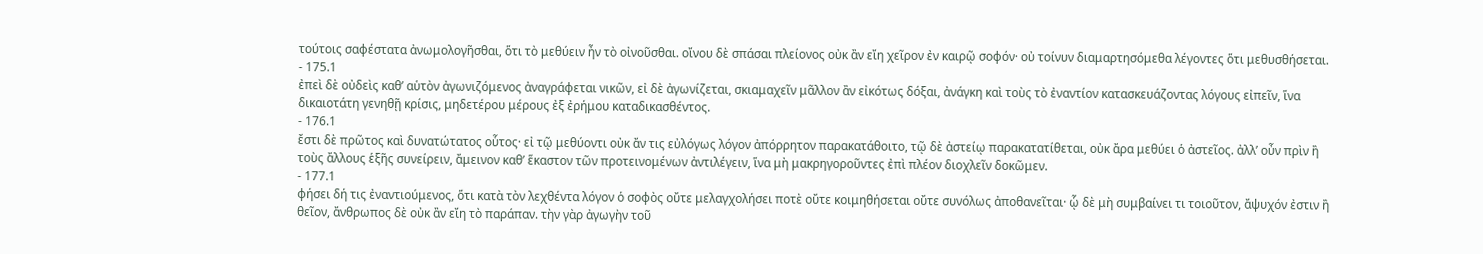τούτοις σαφέστατα ἀνωμολογῆσθαι, ὅτι τὸ μεθύειν ἦν τὸ οἰνοῦσθαι. οἴνου δὲ σπάσαι πλείονος οὐκ ἂν εἴη χεῖρον ἐν καιρῷ σοφόν· οὐ τοίνυν διαμαρτησόμεθα λέγοντες ὅτι μεθυσθήσεται.
- 175.1
ἐπεὶ δὲ οὐδεὶς καθ’ αὑτὸν ἀγωνιζόμενος ἀναγράφεται νικῶν, εἰ δὲ ἀγωνίζεται, σκιαμαχεῖν μᾶλλον ἂν εἰκότως δόξαι, ἀνάγκη καὶ τοὺς τὸ ἐναντίον κατασκευάζοντας λόγους εἰπεῖν, ἵνα δικαιοτάτη γενηθῇ κρίσις, μηδετέρου μέρους ἐξ ἐρήμου καταδικασθέντος.
- 176.1
ἔστι δὲ πρῶτος καὶ δυνατώτατος οὗτος· εἰ τῷ μεθύοντι οὐκ ἄν τις εὐλόγως λόγον ἀπόρρητον παρακατάθοιτο, τῷ δὲ ἀστείῳ παρακατατίθεται, οὐκ ἄρα μεθύει ὁ ἀστεῖος. ἀλλ’ οὖν πρὶν ἢ τοὺς ἄλλους ἑξῆς συνείρειν, ἄμεινον καθ’ ἕκαστον τῶν προτεινομένων ἀντιλέγειν, ἵνα μὴ μακρηγοροῦντες ἐπὶ πλέον διοχλεῖν δοκῶμεν.
- 177.1
φήσει δή τις ἐναντιούμενος, ὅτι κατὰ τὸν λεχθέντα λόγον ὁ σοφὸς οὔτε μελαγχολήσει ποτὲ οὔτε κοιμηθήσεται οὔτε συνόλως ἀποθανεῖται· ᾧ δὲ μὴ συμβαίνει τι τοιοῦτον, ἄψυχόν ἐστιν ἢ θεῖον, ἄνθρωπος δὲ οὐκ ἂν εἴη τὸ παράπαν. τὴν γὰρ ἀγωγὴν τοῦ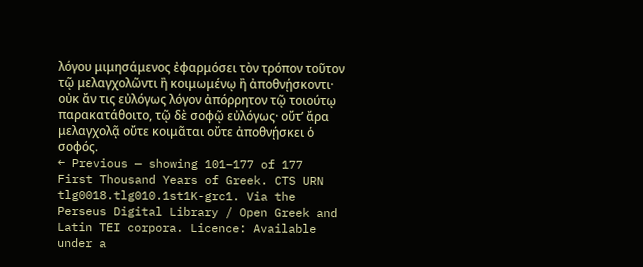λόγου μιμησάμενος ἐφαρμόσει τὸν τρόπον τοῦτον τῷ μελαγχολῶντι ἢ κοιμωμένῳ ἢ ἀποθνῄσκοντι· οὐκ ἄν τις εὐλόγως λόγον ἀπόρρητον τῷ τοιούτῳ παρακατάθοιτο, τῷ δὲ σοφῷ εὐλόγως· οὔτ’ ἄρα μελαγχολᾷ οὔτε κοιμᾶται οὔτε ἀποθνῄσκει ὁ σοφός.
← Previous — showing 101–177 of 177
First Thousand Years of Greek. CTS URN tlg0018.tlg010.1st1K-grc1. Via the Perseus Digital Library / Open Greek and Latin TEI corpora. Licence: Available under a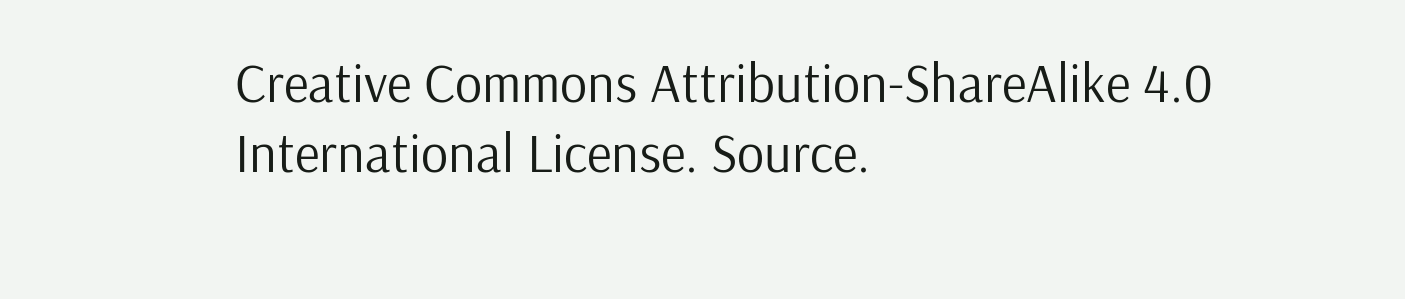Creative Commons Attribution-ShareAlike 4.0 International License. Source.